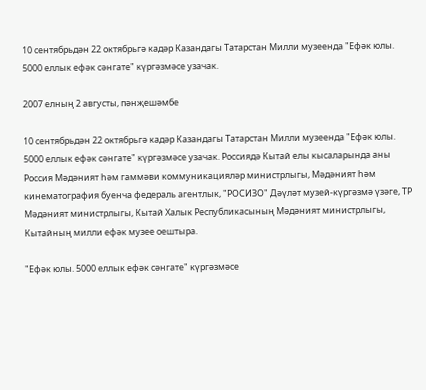10 сентябрьдән 22 октябрьгә кадәр Казандагы Татарстан Милли музеенда "Ефәк юлы. 5000 еллык ефәк сәнгате" күргәзмәсе узачак.

2007 елның 2 августы, пәнҗешәмбе

10 сентябрьдән 22 октябрьгә кадәр Казандагы Татарстан Милли музеенда "Ефәк юлы. 5000 еллык ефәк сәнгате" күргәзмәсе узачак. Россиядә Кытай елы кысаларында аны Россия Мәдәният һәм гаммәви коммуникацияләр министрлыгы, Мәдәният һәм кинематография буенча федераль агентлык, "РОСИЗО" Дәүләт музей-күргәзмә үзәге, ТР Мәдәният министрлыгы, Кытай Халык Республикасының Мәдәният министрлыгы, Кытайның милли ефәк музее оештыра.

"Ефәк юлы. 5000 еллык ефәк сәнгате" күргәзмәсе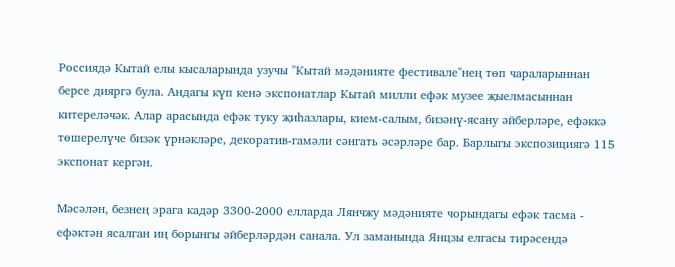Россиядә Кытай елы кысаларында узучы "Кытай мәдәнияте фестивале"нең төп чараларыннан берсе дияргә була. Андагы күп кенә экспонатлар Кытай милли ефәк музее җыелмасыннан китереләчәк. Алар арасында ефәк туку җиһазлары, кием-салым, бизәнү-ясану әйберләре, ефәккә төшерелүче бизәк үрнәкләре, декоратив-гамәли сәнгать әсәрләре бар. Барлыгы экспозициягә 115 экспонат кергән.

Мәсәлән, безнең эрага кадәр 3300-2000 елларда Лянчжу мәдәнияте чорындагы ефәк тасма - ефәктән ясалган иң борынгы әйберләрдән санала. Ул заманында Янцзы елгасы тирәсендә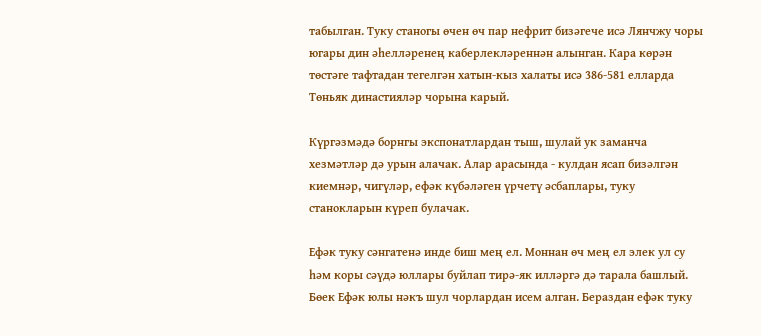табылган. Туку станогы өчен өч пар нефрит бизәгече исә Лянчжу чоры югары дин әһелләренең каберлекләреннән алынган. Кара көрән төстәге тафтадан тегелгән хатын-кыз халаты исә 386-581 елларда Төньяк династияләр чорына карый.

Күргәзмәдә борнгы экспонатлардан тыш, шулай ук заманча хезмәтләр дә урын алачак. Алар арасында - кулдан ясап бизәлгән киемнәр, чигүләр, ефәк күбәләген үрчетү әсбаплары, туку станокларын күреп булачак.

Ефәк туку сәнгатенә инде биш мең ел. Моннан өч мең ел элек ул су һәм коры сәүдә юллары буйлап тирә-як илләргә дә тарала башлый. Бөек Ефәк юлы нәкъ шул чорлардан исем алган. Бераздан ефәк туку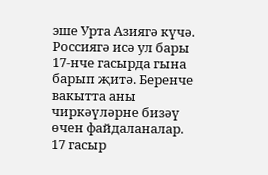эше Урта Азиягә күчә. Россиягә исә ул бары 17-нче гасырда гына барып җитә. Беренче вакытта аны чиркәүләрне бизәү өчен файдаланалар. 17 гасыр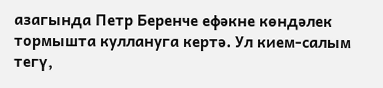азагында Петр Беренче ефәкне көндәлек тормышта куллануга кертә. Ул кием-салым тегү,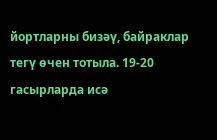йортларны бизәү, байраклар тегү өчен тотыла. 19-20 гасырларда исә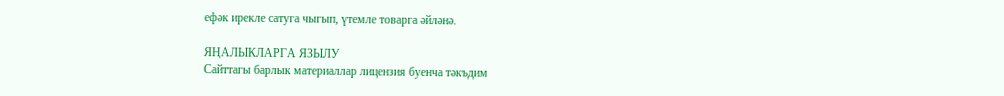ефәк ирекле сатуга чыгып, үтемле товарга әйләнә.

ЯҢАЛЫКЛАРГА ЯЗЫЛУ
Сайттагы барлык материаллар лицензия буенча тәкъдим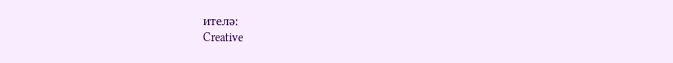ителә:
Creative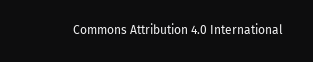Commons Attribution 4.0 International